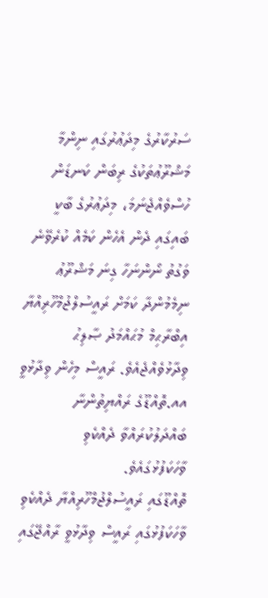ސަރުކާރުގެ މިދަޢުރުގައި ނިންމާ މަޝްރޫޢުތަކުގެ ރިބަން ކަނޑަން ހުސްވެއްޖެނަމަ، މިދަޢުރުގެ ބާކީ ބައިގައި ދެން އެހެން ކަމެއް ކުރެވޭނެ ވަގުތު ނޯންނަހާ ގިނަ މަޝްރޫޢު ނިމެމުންދާ ކަމަށް ރައީސުލްޖުމްހޫރިއްޔާ އިބްރާޙިމް މުޙައްމަދު ޞާލިޙު ވިދާޅުވެއްޖެއެވެ. ރައީސް މިހެން ވިދާޅުވީ އއ.ތޮއްޑޫގެ ރައްޔިތުންނާ ބައްދަލުކުރައްވާ ދެއްކެވި ވާހަކަފުޅުގައެވެ.
ތޮއްޑޫގައި ރައީސުލްޖުމްހޫރިއްޔާ ދެއްކެވި ވާހަކަފުޅުގައި ރައީސް ވިދާޅުވީ ރާއްޖޭގައި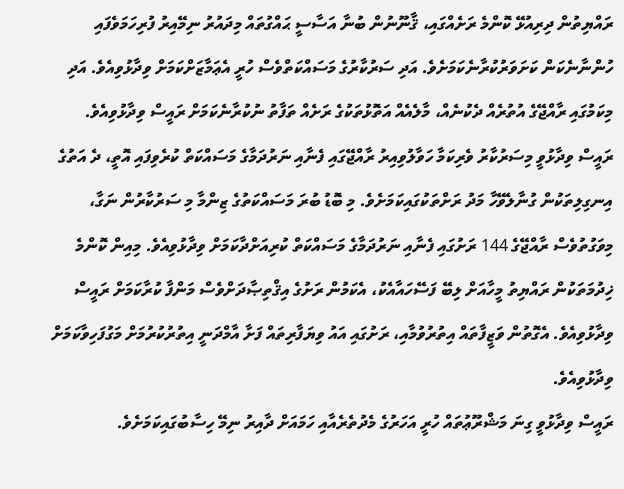ރައްޔިތުން ދިރިއުޅޭ ކޮންމެ ރަށެއްގައި، ޤާނޫނުން ބުނާ އަސާސީ ޙައްގުތައް މިދައުރު ނިމޭއިރު ފުރިހަމަވެފައި ހުންނާނެކަން ކަށަވަރުކުރާނެކަމަށެވެ. އަދި ސަރުކާރުގެ މަސައްކަތްވެސް ހުރީ އެޢަމާޒަށްކަމަށް ވިދާޅުވިއެވެ. އަދި މިކަމުގައި ރާއްޖޭގެ އުތުރެއް ދެކުނެއް، މާލެއެއް އަތޮޅުތަކުގެ ރަށެއް ތަފާތު ނުކުރާނެކަމަށް ރައީސް ވިދާޅުވިއެވެ.
ރައީސް ވިދާޅުވީ މިސަރުކާރު ވެރިކަމާ ހަވާލުވިއިރު ރާއްޖޭގައި ފެނާއި ނަރުދަމާގެ މަސައްކަތް ކުރެވިފައި އޮތީ، ދެ އަތުގެ އިނގިލިތަކުން ގުނާލެވޭހާ މަދު ރަށްތަކުގައިކަމަށެވެ. މި ބޮޑު ބުރަ މަސައްކަތުގެ ޒިންމާ މި ސަރުކާރުން ނަގާ، މިވަގުތުވެސް ރާއްޖޭގެ 144 ރަށުގައި ފެނާއި ނަރުދަމާގެ މަސައްކަތް ކުރިއަށްދާކަމަށް ވިދާޅުވިއެވެ. މިއިން ކޮންމެ ޚިދުމަތަކުން ރައްޔިތު މީހާއަށް ލިބޭ ފަސޭހައާއެކު، އެކަމުން ރަށުގެ އިޤްތިޞާދަށްވެސް މަންފާ ކުރާކަމަށް ރައީސް ވިދާޅުވިއެވެ. އެގޮތުން ވަޒީފާތައް އިތުރުވުމާއި، ރަށުގައި އައު ވިޔަފާރިތައް ފަށާ އާމްދަނީ އިތުރުކުރުމަށް މަގުފަހިވާކަމަށް ވިދާޅުވިއެވެ.
ރައީސް ވިދާޅުވީ ގިނަ މަޝްރޫޢުތައް ހުރީ އަހަރުގެ މެދުތެރެއާއި ހަމައަށް ދާއިރު ނިމޭ ހިސާބުގައިކަމަށެވެ.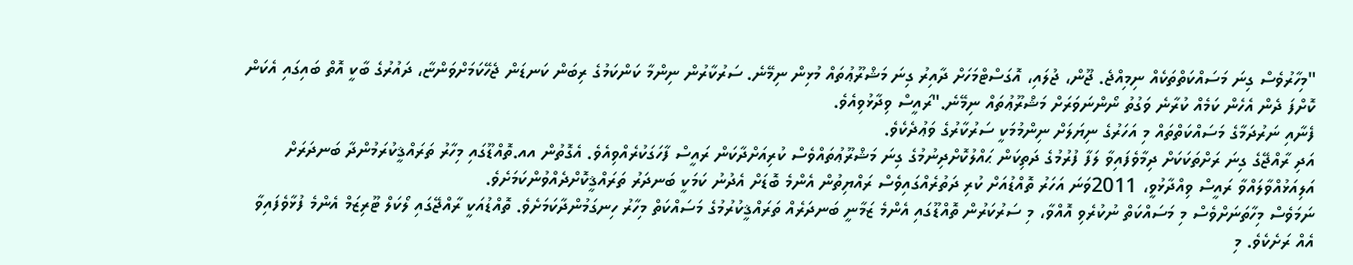"މިހާރުވެސް ގިނަ މަސައްކަތްތަކެއް ނިމިއްޖެ. ޖޫން، ޖުލައި، އޮގަސްޓްމަހަށް ދާއިރު ގިނަ މަޝްރޫޢުތައް މުޅިން ނިމޭނެ. ސަރުކާރުން ނިންމާ ކަންކަމުގެ ރިބަން ކަނޑަން ޖެހޭކަމަށްވަންޏާ، ދައުރުގެ ބާކީ އޮތް ބައިގައި އެކަން ކޮށްފަ ދެން އެހެން ކަމެއް ކުރާނެ ވަގުތު ނޯންނަވަރަށް މަޝްރޫޢުތައް ނިމޭނެ."ރައީސް ވިދާޅުވިއެވެ.
ފެނާއި ނަރުދަމާގެ މަސައްކަތްތައް މި އަހަރުގެ ނިޔަލަށް ނިންމުމަކީ ސަރުކާރުގެ ވަޢުދެކެވެ.
އަދި ރާއްޖޭގެ ގިނަ ރަށްތަކަކަށް ދިމާވެފައިވާ ލަފާ ފުރުމުގެ ދަތިކަން ޙައްލުކޮށްދިނުމުގެ ގިނަ މަޝްރޫޢުތައްވެސް ކުރިއަށްދާކަން ރައީސް ފާހަގަކުރެއްވިއެވެ. އެގޮތުން އއ.ތޮއްޑޫގައި މިހާރު ތަރައްޤީކުރަމުންދާ ބަނދަރަށް އަލިއަޅުއްވާލައްވާ ރައީސް ވިއްދާޅުވީ، 2011ވަނަ އަހަރު ތޮއްޑުއަށް ކުރި ދަތުރެއްގައިވެސް ރައްޔިތުން އެންމެ ބޮޑަށް އެދުނު ކަމަކީ ބަނދަރު ތަރައްޤީކޮށްދެއްވުންކަމަށެވެ.
ނަމަވެސް މިހާތަނަށްވެސް މި މަސައްކަތް ނުކުރެވި އޮއްވާ، މި ސަރުކަރުން ތޮއްޑޫގައި އެންމެ ޒަމާނީ ބަނދަރެއް ތަރައްޤީކުރުމުގެ މަސައްކަތް މިހާރު ހިނގަމުންދާކަމަށެވެ. ތޮއްޑުއަކީ ރާއްޖޭގައި ލޯކަލް ޓޫރިޒަމް އެންމެ ފުޅާވެފައިވާ އެއް ރަށެކެވެ. މި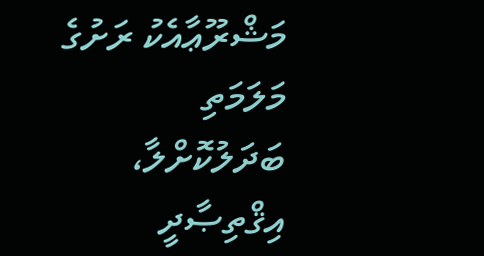މަޝްރޫޢާއެކު ރަށުގެ މަލަމަތި ބަދަލުކޮށްލާ، އިޤްތިޞާދީ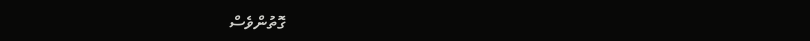ގޮތުންވެސް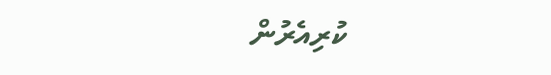ކުރިއެރުން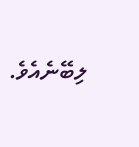ލިބޭނެއެވެ.